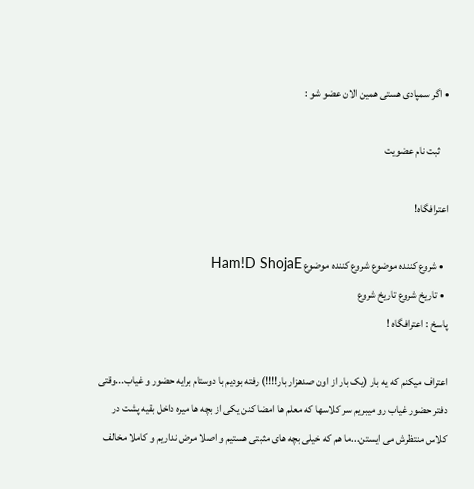• اگر سمپادی هستی همین الان عضو شو :

    ثبت نام عضویت

اعترافگاه!

  • شروع کننده موضوع شروع کننده موضوع Ham!D ShojaE
  • تاریخ شروع تاریخ شروع
پاسخ : اعترافگاه !

اعتراف میکنم که یه بار (یک بار از اون صدهزار بار!!!!) رفته بودیم با دوستام برایه حضور و غیاب...وقتی دفتر حضور غیاب رو میبریم سر کلاسها که معلم ها امضا کنن یکی از بچه ها میره داخل بقیه پشت در کلاس منتظرش می ایستن...ما هم که خیلی بچه های مثبتی هستیم و اصلا مرض نداریم و کاملا مخالف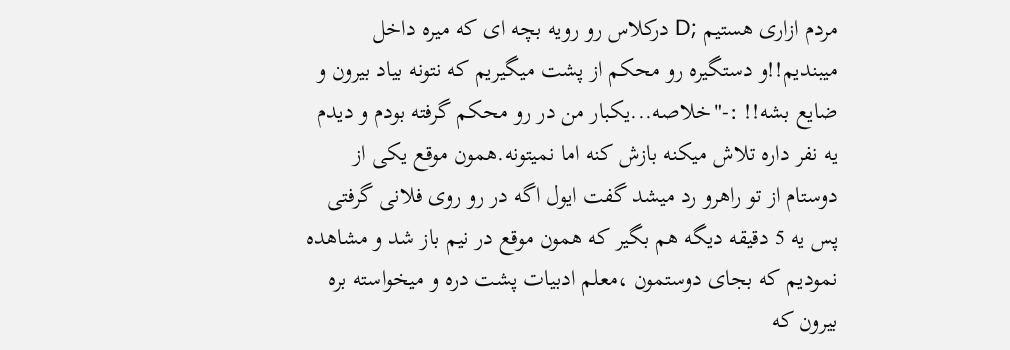مردم ازاری هستیم ;D درکلاس رو رویه بچه ای که میره داخل میبندیم!!و دستگیره رو محکم از پشت میگیریم که نتونه بیاد بیرون و ضایع بشه!! :-"خلاصه...یکبار من در رو محکم گرفته بودم و دیدم یه نفر داره تلاش میکنه بازش کنه اما نمیتونه.همون موقع یکی از دوستام از تو راهرو رد میشد گفت ایول اگه در رو روی فلانی گرفتی پس یه 5 دقیقه دیگه هم بگیر که همون موقع در نیم باز شد و مشاهده نمودیم که بجای دوستمون ،معلم ادبیات پشت دره و میخواسته بره بیرون که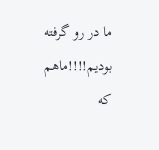ما در رو گرفته بودیم!!!!ماهم که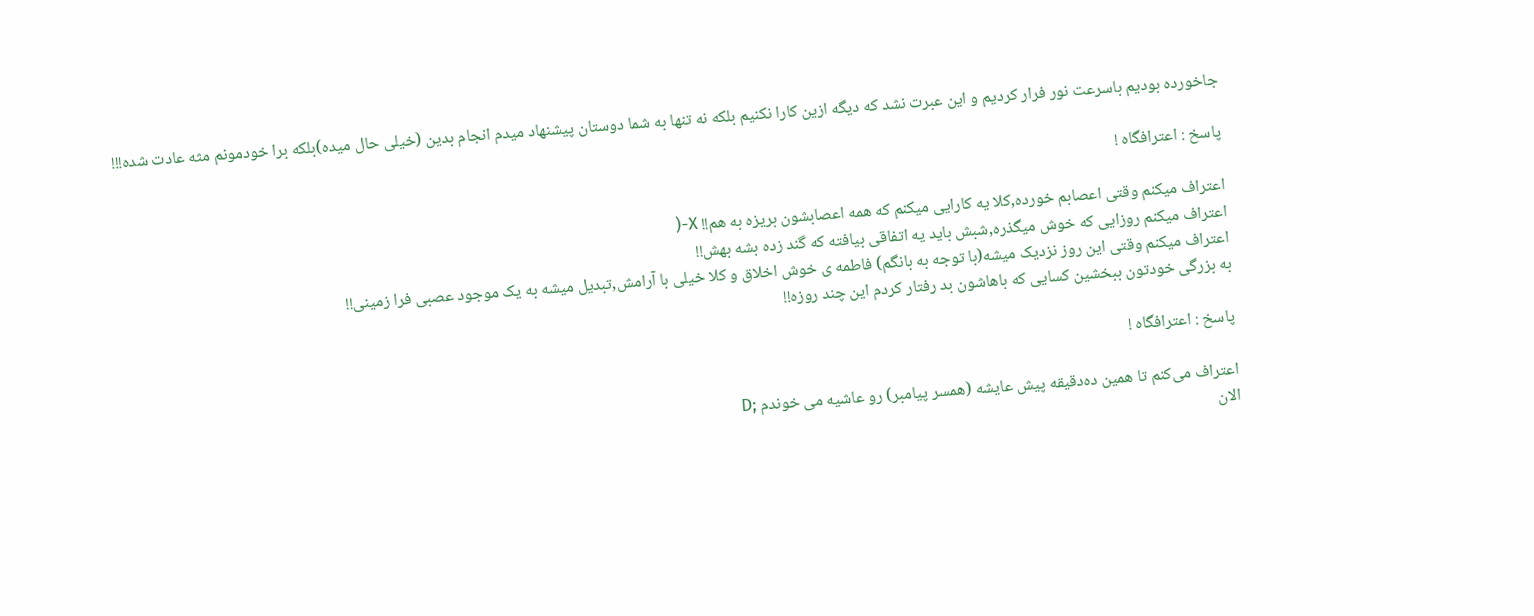جاخورده بودیم باسرعت نور فرار کردیم و این عبرت نشد که دیگه ازین کارا نکنیم بلکه نه تنها به شما دوستان پیشنهاد میدم انجام بدین (خیلی حال میده)بلکه برا خودمونم مثه عادت شده!!!

پاسخ : اعترافگاه !

اعتراف میکنم وقتی اعصابم خورده,کلا یه کارایی میکنم که همه اعصابشون بریزه به هم!! X-(
اعتراف میکنم روزایی که خوش میگذره,شبش باید یه اتفاقی بیافته که گند زده بشه بهش!!
اعتراف میکنم وقتی این روز نزدیک میشه(با توجه به بانگم) فاطمه ی خوش اخلاق و کلا خیلی با آرامش,تبدیل میشه به یک موجود عصبی فرا زمینی!!
به بزرگی خودتون ببخشین کسایی که باهاشون بد رفتار کردم این چند روزه!!

پاسخ : اعترافگاه !

اعتراف می‌کنم تا همین ده‌دقیقه پیش عایشه (همسر پیامبر) رو عاشیه می خوندم ;D
الان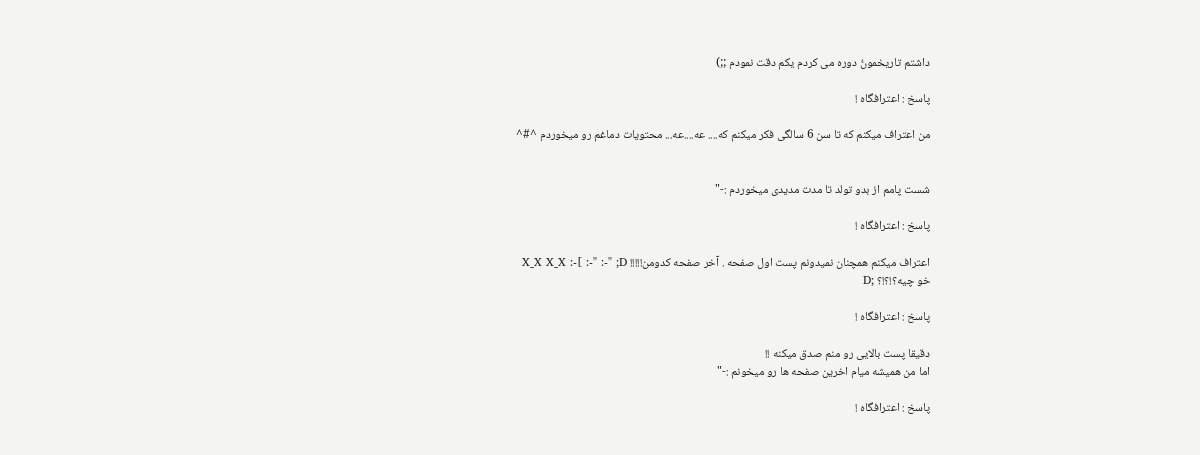داشتم تاریخمونُ دوره می کردم یکم دقت نمودم ;;)

پاسخ : اعترافگاه !

من اعتراف میکنم که تا سن 6 سالگی فکر میکنم که.... عه....عه... محتویات دماغم رو میخوردم ^#^


شست پامم از بدو تولد تا مدت مدیدی میخوردم :-"

پاسخ : اعترافگاه !

اعتراف میکنم همچنان نمیدونم پست اول صفحه . آخر صفحه کدومن!!!!! X_X X_X :-[ :-" :-" ;D
خو چیه؟!؟!؟ ;D

پاسخ : اعترافگاه !

دقیقا پست بالایی رو منم صدق میکنه !!
اما من همیشه میام اخرین صفحه ها رو میخونم :-"

پاسخ : اعترافگاه !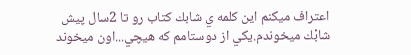اعتراف ميكنم اين كلمه ي شابك كتاب رو تا 2سال پيش شابْك ميخوندم.يكي از دوستامم كه هيچي...اون ميخوند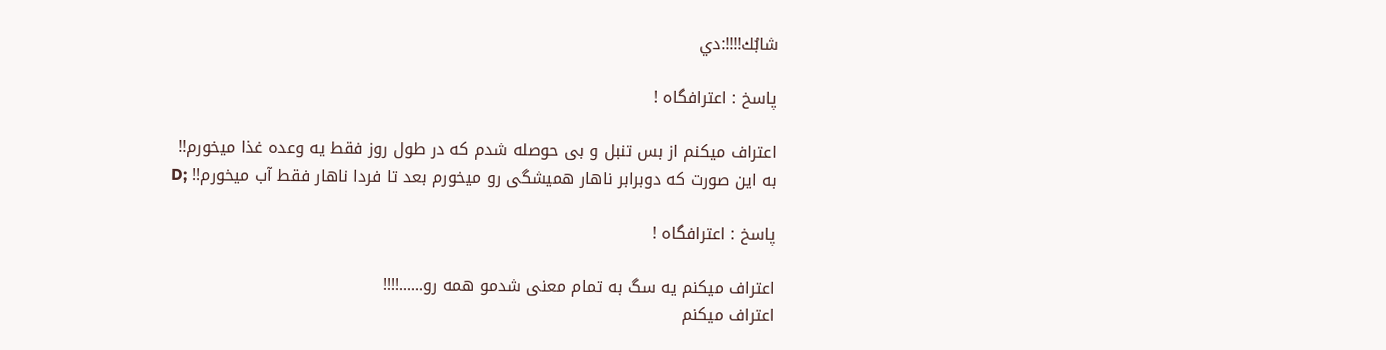شابُك!!!!:دي

پاسخ : اعترافگاه !

اعتراف میکنم از بس تنبل و بی حوصله شدم که در طول روز فقط یه وعده غذا میخورم!!
به این صورت که دوبرابر ناهار همیشگی رو میخورم بعد تا فردا ناهار فقط آب میخورم!! ;D

پاسخ : اعترافگاه !

اعتراف میکنم یه سگ به تمام معنی شدمو همه رو......!!!!
اعتراف میکنم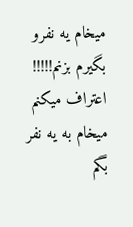میخام یه نفرو بگیرم بزنم!!!!!
اعتراف میکنم میخام به یه نفر بگم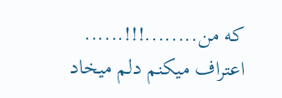که من........!!!......
اعتراف میکنم دلم میخاد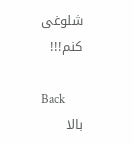شلوغی کنم!!!

Back
بالا